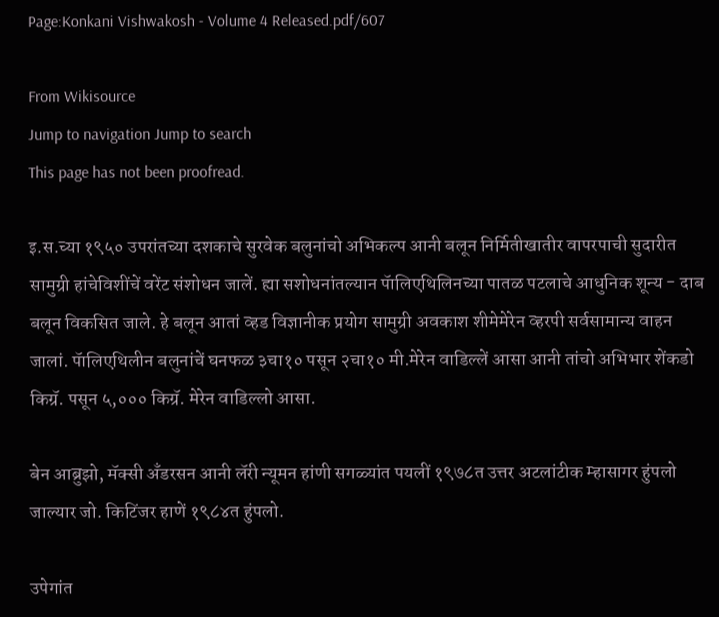Page:Konkani Vishwakosh - Volume 4 Released.pdf/607

From Wikisource
Jump to navigation Jump to search
This page has not been proofread.

इ.स.च्या १९५० उपरांतच्या दशकाचे सुरवेक बलुनांचो अभिकल्प आनी बलून निर्मितीखातीर वापरपाची सुदारीत सामुग्री हांचेविशींचें वरेंट संशोधन जालें. ह्या सशोधनांतल्यान पॅालिएथिलिनच्या पातळ पटलाचे आधुनिक शून्य - दाब बलून विकसित जाले. हे बलून आतां व्हड विज्ञानीक प्रयोग सामुग्री अवकाश शीमेमेरेन व्हरपी सर्वसामान्य वाहन जालां. पॅालिएथिलीन बलुनांचें घनफळ ३चा१० पसून २चा१० मी.मेरेन वाडिल्लें आसा आनी तांचो अभिभार शेंकडो किग्रॅ. पसून ५,००० किग्रॅ. मेरेन वाडिल्लो आसा.

बेन आब्रुझो, मॅक्सी अँडरसन आनी लॅरी न्यूमन हांणी सगळ्यांत पयलीं १९७८त उत्तर अटलांटीक म्हासागर हुंपलो जाल्यार जो. किटिंजर हाणें १९८४त हुंपलो.

उपेगांत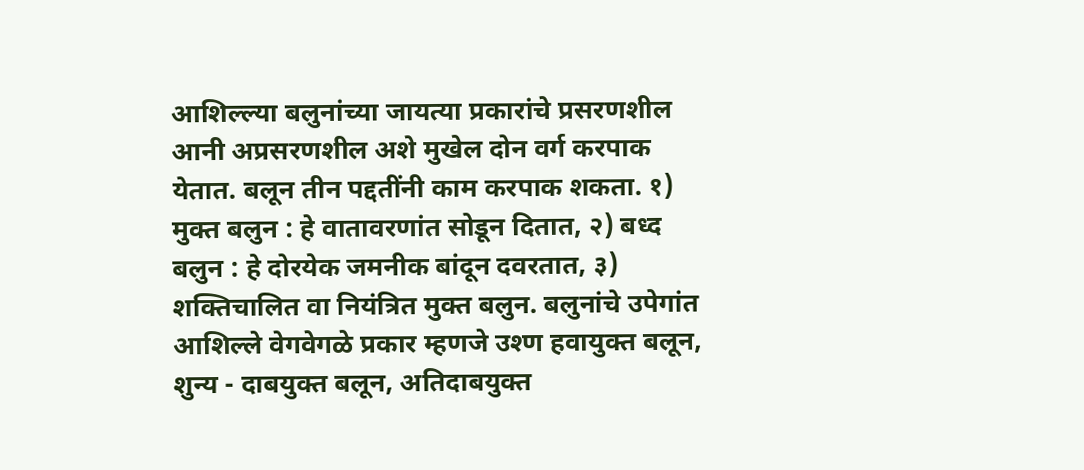आशिल्ल्या बलुनांच्या जायत्या प्रकारांचे प्रसरणशील आनी अप्रसरणशील अशे मुखेल दोन वर्ग करपाक येतात. बलून तीन पद्दतींनी काम करपाक शकता. १) मुक्त बलुन : हे वातावरणांत सोडून दितात, २) बध्द बलुन : हे दोरयेक जमनीक बांदून दवरतात, ३) शक्तिचालित वा नियंत्रित मुक्त बलुन. बलुनांचे उपेगांत आशिल्ले वेगवेगळे प्रकार म्हणजे उश्ण हवायुक्त बलून, शुन्य - दाबयुक्त बलून, अतिदाबयुक्त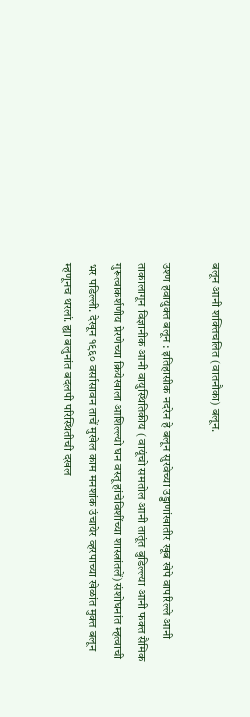बलून आनी शक्तिचलित (वातनौका) बलून.

उश्ण हवायुक्त बलून : इतिहासीक नदरेन हे बलून सुरवेच्या उड्डाणांखातीर खूब खेपे वापरिल्ले आनी ताकालागून विज्ञानीक आनी वायुस्थितिकीय ( वायूंचो समतोल आनी तातूंत बुडिल्ल्या आनी फक्त सैमिक गुरूत्वाकर्शणीय प्रेरणेच्या क्रियेखाला आशिल्ल्यो घन वस्तू हांचेविशींच्या शास्त्रांतलें) संशोघनांत म्हत्वाची भर पडिल्ली. देखून १९६० वर्सासावन ताचें मुखेल काम मनशांक उंचायेर व्हरपाच्या खेळांत मुक्त बलून म्हणूनच थरलां. ह्या बलुनांत बदलपी परिस्थितीची दखल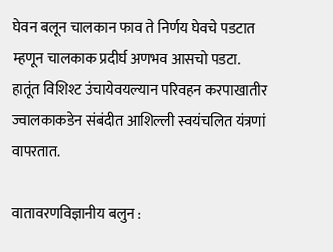घेवन बलून चालकान फाव ते निर्णय घेवचे पडटात म्हणून चालकाक प्रदीर्घ अणभव आसचो पडटा. हातूंत विशिश्ट उंचायेवयल्यान परिवहन करपाखातीर ज्वालकाकडेन संबंदीत आशिल्ली स्वयंचलित यंत्रणां वापरतात.

वातावरणविज्ञानीय बलुन :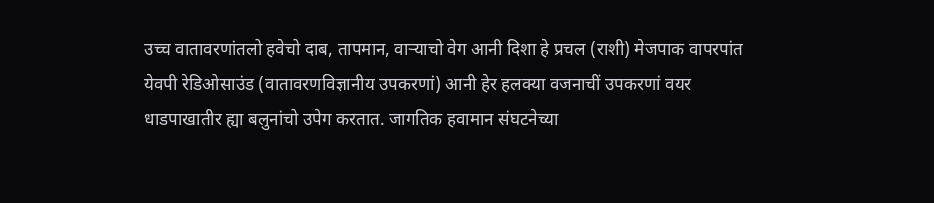उच्च वातावरणांतलो हवेचो दाब, तापमान, वाऱ्याचो वेग आनी दिशा हे प्रचल (राशी) मेजपाक वापरपांत येवपी रेडिओसाउंड (वातावरणविज्ञानीय उपकरणां) आनी हेर हलक्या वजनाचीं उपकरणां वयर धाडपाखातीर ह्या बलुनांचो उपेग करतात. जागतिक हवामान संघटनेच्या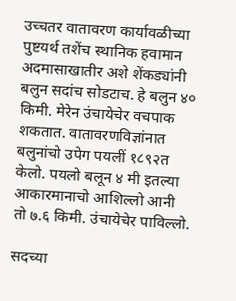उच्चतर वातावरण कार्यावळीच्या पुष्टयर्थ तशेंच स्थानिक हवामान अदमासाखातीर अशे शेंकड्यांनी बलुन सदांच सोडटाच. हे बलुन ४० किमी. मेरेन उंचायेचेर वचपाक शकतात. वातावरणविज्ञांनात बलुनांचो उपेग पयलीं १८९२त केलो. पयलो बलून ४ मी इतल्या आकारमानाचो आशिल्लो आनी तो ७.६ किमी. उंचायेचेर पाविल्लो.

सदच्या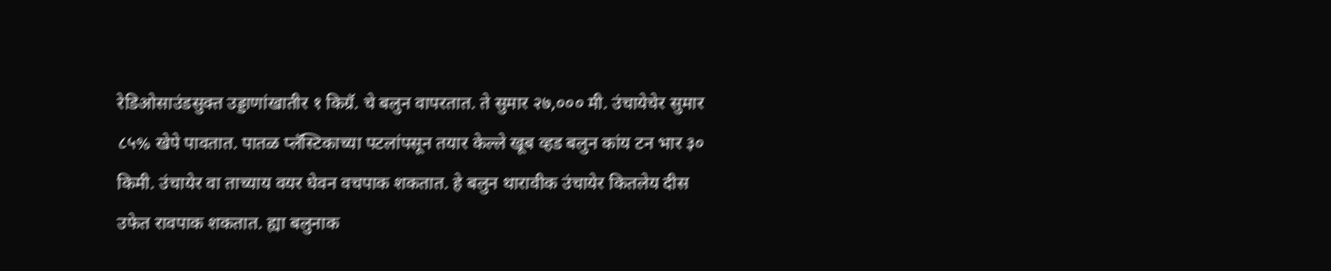रेडिओसाउंडसुक्त उड्डाणांखातीर १ किग्रॅ. चे बलुन वापरतात. ते सुमार २७,००० मी. उंचायेचेर सुमार ८५% खेपे पावतात. पातळ प्लॅस्टिकाच्या पटलांपसून तयार केल्ले खूब व्हड बलुन कांय टन भार ३० किमी. उंचायेर वा ताच्याय वयर घेवन वचपाक शकतात. हे बलुन थारावीक उंचायेर कितलेय दीस उफेत रावपाक शकतात. ह्या बलुनाक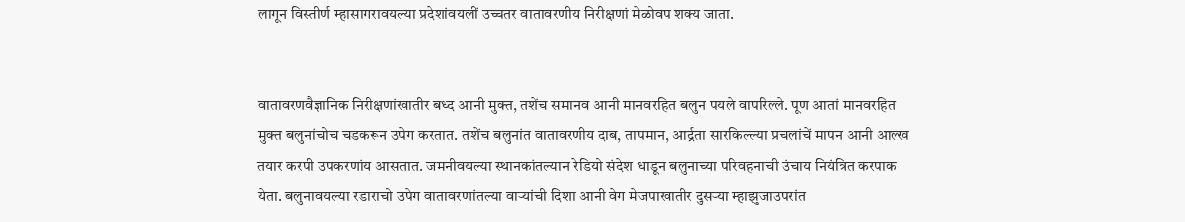लागून विस्तीर्ण म्हासागरावयल्या प्रदेशांवयलीं उच्चतर वातावरणीय निरीक्षणां मेळोवप शक्य जाता.


वातावरणवैज्ञानिक निरीक्षणांखातीर बध्द आनी मुक्त, तशेंच समानव आनी मानवरहित बलुन पयले वापरिल्ले. पूण आतां मानवरहित मुक्त बलुनांचोच चडकरून उपेग करतात. तशेंच बलुनांत वातावरणीय दाब, तापमान, आर्द्रता सारकिल्ल्या प्रचलांचें मापन आनी आल्ख तयार करपी उपकरणांय आसतात. जमनीवयल्या स्थानकांतल्यान रेडियो संदेश धाडून बलुनाच्या परिवहनाची उंचाय नियंत्रित करपाक येता. बलुनावयल्या रडाराचो उपेग वातावरणांतल्या वाऱ्यांची दिशा आनी वेग मेजपाखातीर दुसऱ्या म्हाझुजाउपरांत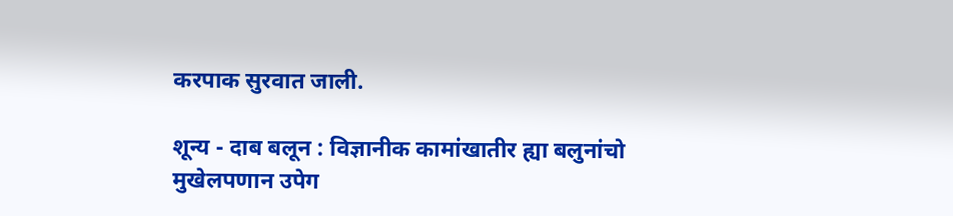करपाक सुरवात जाली.

शून्य - दाब बलून : विज्ञानीक कामांखातीर ह्या बलुनांचो मुखेलपणान उपेग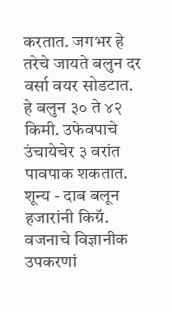करतात. जगभर हे तरेचे जायते बलुन दर वर्सा वयर सोडटात. हे बलुन ३० ते ४२ किमी. उफेवपाचे उंचायेचेर ३ वरांत पावपाक शकतात. शून्य - दाब बलून हजारांनी किग्रॅ. वजनाचे विज्ञानीक उपकरणां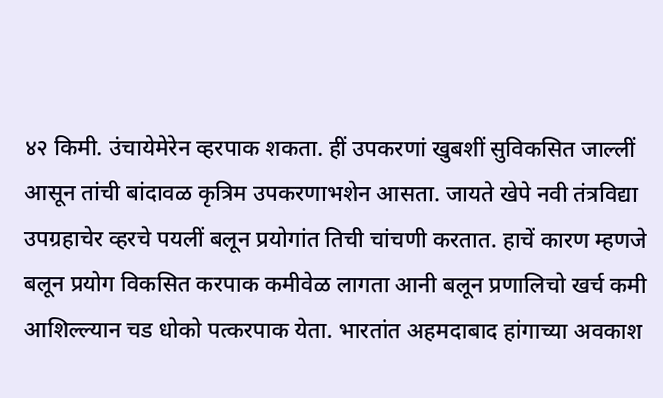४२ किमी. उंचायेमेरेन व्हरपाक शकता. हीं उपकरणां खुबशीं सुविकसित जाल्लीं आसून तांची बांदावळ कृत्रिम उपकरणाभशेन आसता. जायते खेपे नवी तंत्रविद्या उपग्रहाचेर व्हरचे पयलीं बलून प्रयोगांत तिची चांचणी करतात. हाचें कारण म्हणजे बलून प्रयोग विकसित करपाक कमीवेळ लागता आनी बलून प्रणालिचो खर्च कमी आशिल्ल्यान चड धोको पत्करपाक येता. भारतांत अहमदाबाद हांगाच्या अवकाश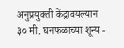अनुप्रयुक्ती केंद्रावयल्यान ३० मी. घनफळाच्या शून्य -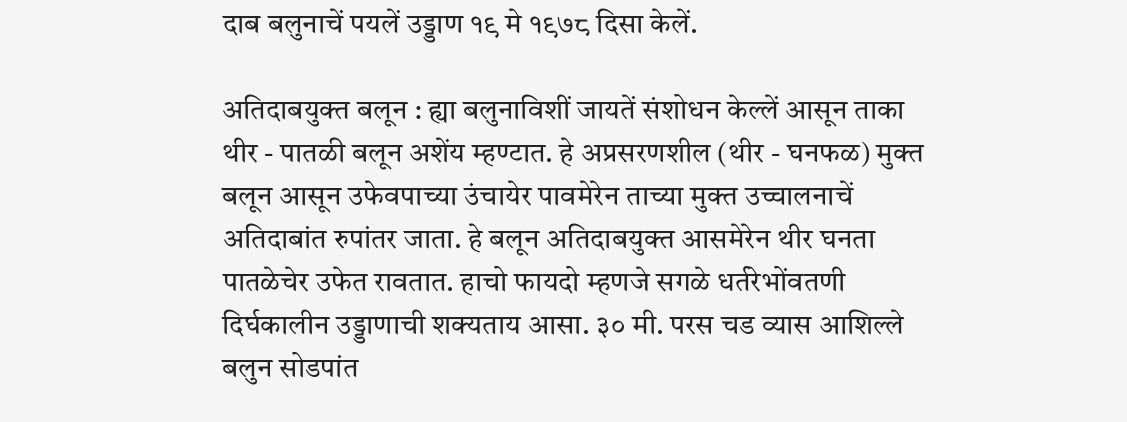दाब बलुनाचें पयलें उड्डाण १९ मे १९७८ दिसा केलें.

अतिदाबयुक्त बलून : ह्या बलुनाविशीं जायतें संशोधन केल्लें आसून ताका थीर - पातळी बलून अशेंय म्हण्टात. हे अप्रसरणशील (थीर - घनफळ) मुक्त बलून आसून उफेवपाच्या उंचायेर पावमेरेन ताच्या मुक्त उच्चालनाचें अतिदाबांत रुपांतर जाता. हे बलून अतिदाबयुक्त आसमेरेन थीर घनता पातळेचेर उफेत रावतात. हाचो फायदो म्हणजे सगळे धर्तरेभोंवतणी दिर्घकालीन उड्डाणाची शक्यताय आसा. ३० मी. परस चड व्यास आशिल्ले बलुन सोडपांत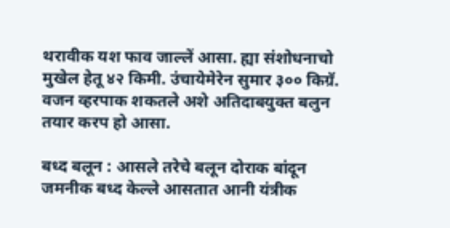थरावीक यश फाव जाल्लें आसा. ह्या संशोधनाचो मुखेल हेतू ४२ किमी. उंचायेमेरेन सुमार ३०० किग्रॅ. वजन व्हरपाक शकतले अशे अतिदाबयुक्त बलुन तयार करप हो आसा.

बध्द बलून : आसले तरेचे बलून दोराक बांदून जमनीक बध्द केल्ले आसतात आनी यंत्रीक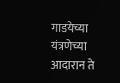गाडयेच्या यंत्रणेच्या आदारान ते